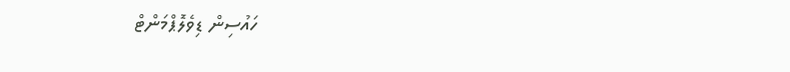ހައުސިން ޑިވެލޮޕްމަންޓް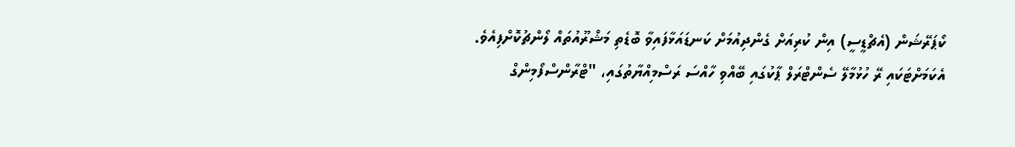ކޯޕަރޭޝަން (އެޗްޑީސީ) އިން ކުރިއަށް ގެންދިއުމަށް ކަނޑައަޅާފައިވާ ބޮޑެތި މަޝްރޫއުތައް ލޯންޗުކޮށްފިއެވެ.
އެކަމަށްޓަކައި ރޭ ހުޅުމާލޭ ސެންޓްރަލް ޕާކުގައި ބޭއްވި ހާއްސަ ރަސްމިއްޔާތުގައި، "ޓްރާންސްފޯމިންގް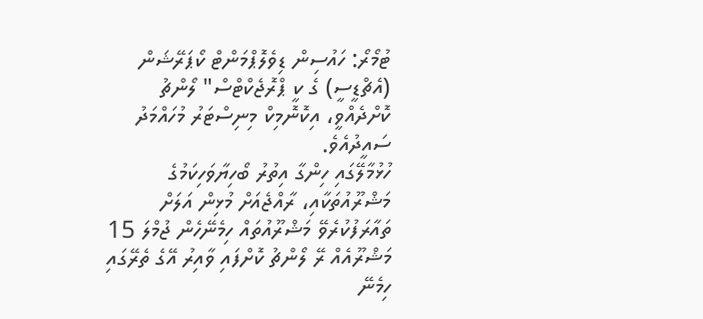ޓުމޯރޯ: ހައުސިން ޑިވެލޮޕްމަންޓް ކޯޕަރޭޝަން (އެޗްޑީސީ) ގެ ކީ ޕްރޮޖެކްޓްސް" ލޯންޗު ކޮށްދެއްވީ، އިކޮނޮމިކް މިނިސްޓަރު މުހައްމަދު ސައީދުއެވެ.
ހުޅުމާލޭގައި ހިންގާ އިތުރު ބޯހިޔާވަހިކަމުގެ މަޝްރޫއުތަކާއި، ރާއްޖެއަށް މުޅިން އަލަށް ތައާރަފުކުރެވޭ މަޝްރޫއުތައް ހިމެނޭހެން ޖުމްލަ 15 މަޝްރޫއެއް ރޭ ލޯންޗު ކޮށްފައި ވާއިރު އޭގެ ތެރޭގައި ހިމެނޭ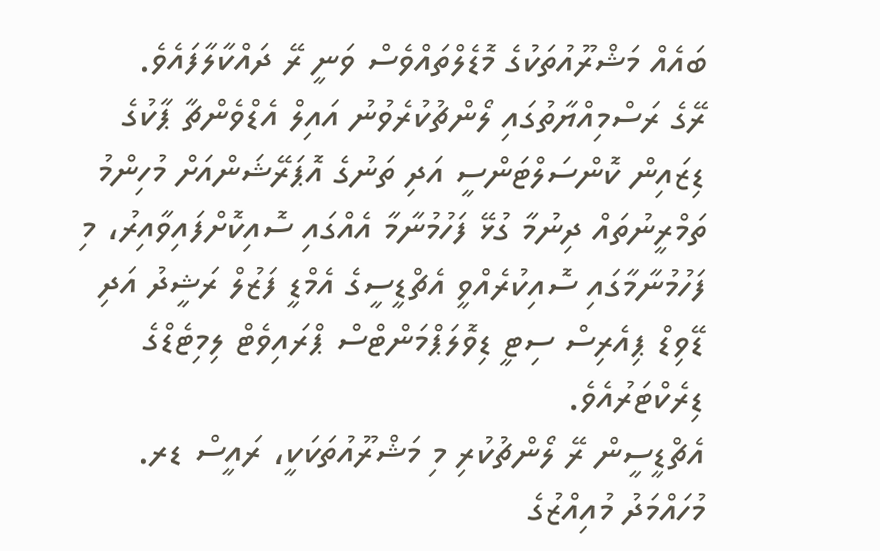ބައެއް މަޝްރޫއުތަކުގެ މޮޑެލްތައްވެސް ވަނީ ރޭ ދައްކާލާފައެވެ.
ރޭގެ ރަސްމިއްޔާތުގައި ލޯންޗުކުރެވުނު އައިލް އެޑްވެންޗާ ޕާކުގެ ޑިޒައިން ކޮންސަލްޓަންސީ އަދި ތަނުގެ އޮޕަރޭޝަންއަށް މުހިންމު ތަމްރީނުތައް ދިނުމާ ގުޅޭ ފަހުމުނާމާ އެއްގައި ސޮއިކޮށްފައިވާއިރު، މި ފަހުމުނާމާގައި ސޮއިކުރެއްވީ އެޗްޑީސީގެ އެމްޑީ ފަޒުލް ރަޝީދު އަދި ޑޭވިޑް ޕިއެރިސް ސިޓީ ޑިވޮލަޕްމަންޓްސް ޕްރައިވެޓް ލިމިޓެޑްގެ ޑިރެކްޓަރުއެވެ.
އެޗްޑީސީން ރޭ ލޯންޗުކުރި މި މަޝްރޫއުތަކަކީ، ރައީސް ޑރ. މުހައްމަދު މުއިއްޒުގެ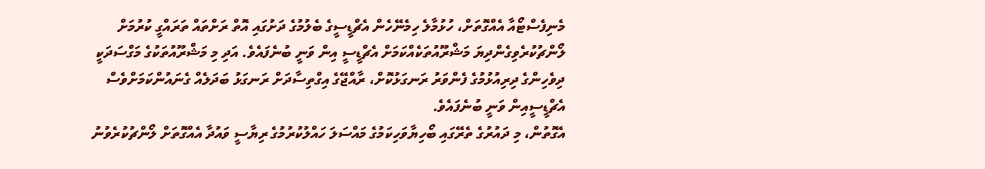މެނިފެސްޓޯއާ އެއްގޮތަށް، ހުޅުމާލެ ހިމެނޭހެން އެޗްޑީސީގެ ބެލުމުގެ ދަށުގައި އޮތް ރަށްތައް ތަރައްގީ ކުރުމަށް ލޯންޗުކުރެވިގެންދިޔަ މަޝްރޫއުތަކެއްކަމަށް އެޗްޑީސީ އިން ވަނީ ބުނެފައެވެ. އަދި މި މަޝްރޫއުތަކުގެ މަގްސަދަކީ ދިވެހިންގެ ދިރިއުޅުމުގެ ފެންވަރު ރަނގަޅުކޮށް، ރާއްޖޭގެ އިގްތިސާދަށް ރަނގަޅު ބަދަލެއް ގެނައުންކަމަށްވެސް އެޗްޑީސީއިން ވަނީ ބުނެފައެވެ.
އެގޮތުން، މި ދައުރުގެ ތެރޭގައި ބޯހިޔާވަހިކަމުގެ މައްސަލަ ހައްލުކުރުމުގެ ރިޔާސީ ވައުދާ އެއްގޮތަށް ލޯންޗުކުރެވުނު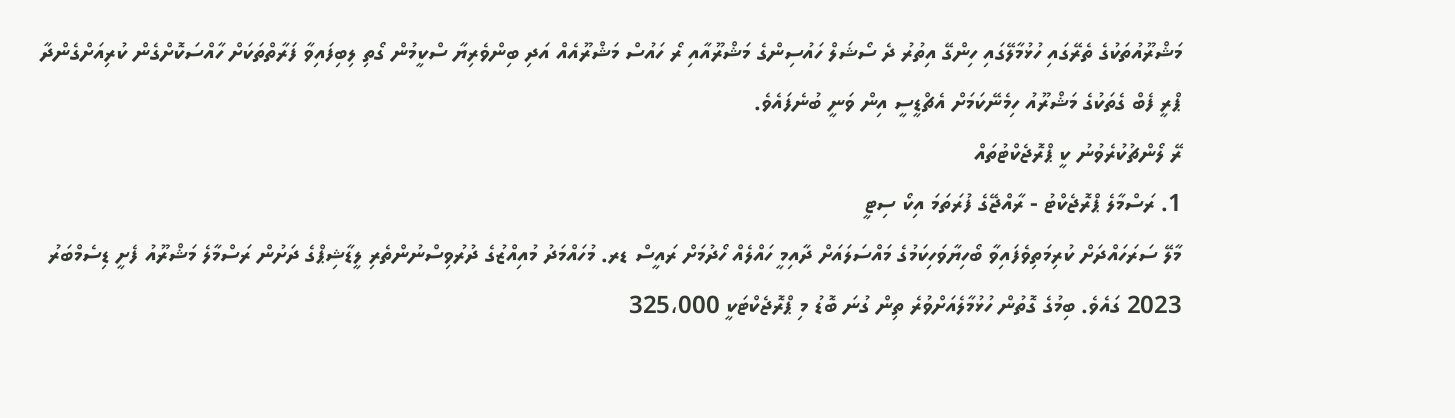މަޝްރޫއުތަކުގެ ތެރޭގައި ހުޅުމާލޭގައި ހިންގޭ އިތުރު ދެ ސޯޝަލް ހައުސިންގެ މަޝްރޫއާއި ރޯ ހައުސް މަޝްރޫއެއް އަދި ބިންވެރިޔާ ސްކީމުން ގޯތި ލިބިފައިވާ ފަރާތްތަކަށް ހާއްސަކޮށްގެން ކުރިއަށްގެންދާ ޕްރީ ފެބް ގެތަކުގެ މަޝްރޫއު ހިމެނޭކަމަށް އެޗްޑީސީ އިން ވަނީ ބުނެފައެވެ.
ރޭ ލޯންޗުކުރެވުނު ކީ ޕްރޮޖެކްޓުތައް
1. ރަސްމާލެ ޕްރޮޖެކްޓު - ރާއްޖޭގެ ފުރަތަމަ އިކޯ ސިޓީ
މާލޭ ސަރަހައްދަށް ކުރިމަތިވެފައިވާ ބޯހިޔާވަހިކަމުގެ މައްސަލައަށް ދާއިމީ ހައްލެއް ހޯދުމަށް ރައީސް ޑރ. މުހައްމަދު މުއިއްޒުގެ ދުރުވިސްނުންތެރި ލީޑާޝިޕްގެ ދަށުން ރަސްމާލެ މަޝްރޫއު ފެށީ ޑިސެމްބަރު 2023 ގައެވެ. ބިމުގެ ގޮތުން ހުޅުމާލެއަށްވުރެ ތިން ގުނަ ބޮޑު މި ޕްރޮޖެކްޓަކީ 325،000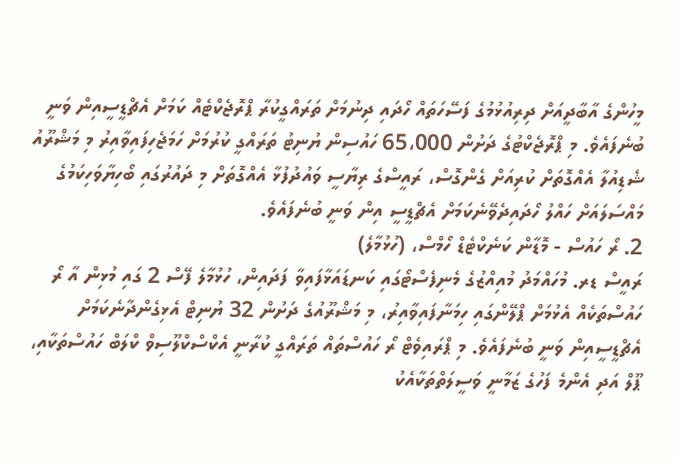މީހުންގެ އާބާދީއަށް ދިރިއުޅުމުގެ ފަސޭހަތައް ހޯދައި ދިނުމަށް ތަރައްގީކުރާ ޕްރޮޖެކްޓެއް ކަމަށް އެޗްޑީސީއިން ވަނީ ބުނެފައެވެ. މި ޕްރޮޖެކްޓުގެ ދަށުން 65،000 ހައުސިން ޔުނިޓު ތަރައްގީ ކުރުމަށް ހަމަޖެހިފައިވާއިރު މި މަޝްރޫއު ޝެޑިއުލާ އެއްގޮތަށް ކުރިއަށް ގެންގޮސް، ރައީސްގެ ރިޔާސީ ވައުދުފުޅާ އެއްގޮތަށް މި ދައުރުގައި ބޯހިޔާވަހިކަމުގެ މައްސަލައަށް ހައްލު ހޯދައިދެވޭނެކަމަށް އެޗްޑީސީ އިން ވަނީ ބުނެފައެވެ.
2. ރޯ ހައުސް - މޮޑާން ކަނެކްޓެޑް ހޯމްސް، (ހުޅުމާލެ)
ރައީސް ޑރ. މުހައްމަދު މުއިއްޒުގެ މެނިފެސްޓޯގައި ކަނޑައަޅާފައިވާ ފަދައިން، ހުޅުމާލެ ފޭސް 2 ގައި މުޅިން އާ ރޯ ހައުސްތަކެއް އެޅުމަށް ޕްލޭންގައި ހިމަނާފައިވާއިރު، މި މަޝްރޫއުގެ ދަށުން 32 ޔުނިޓް އެޅިގެންދާނެކަމަށް އެޗްޑީސީއިން ވަނީ ބުނެފައެވެ. މި ޕްރައިވެޓް ރޯ ހައުސްތައް ތަރައްގީ ކުރާނީ އެކްސްކްލޫސިވް ކްލަބް ހައުސްތަކާއި، ޕޫލް އަދި އެންމެ ފަހުގެ ޒަމާނީ ވަސީލަތްތަކާއެކު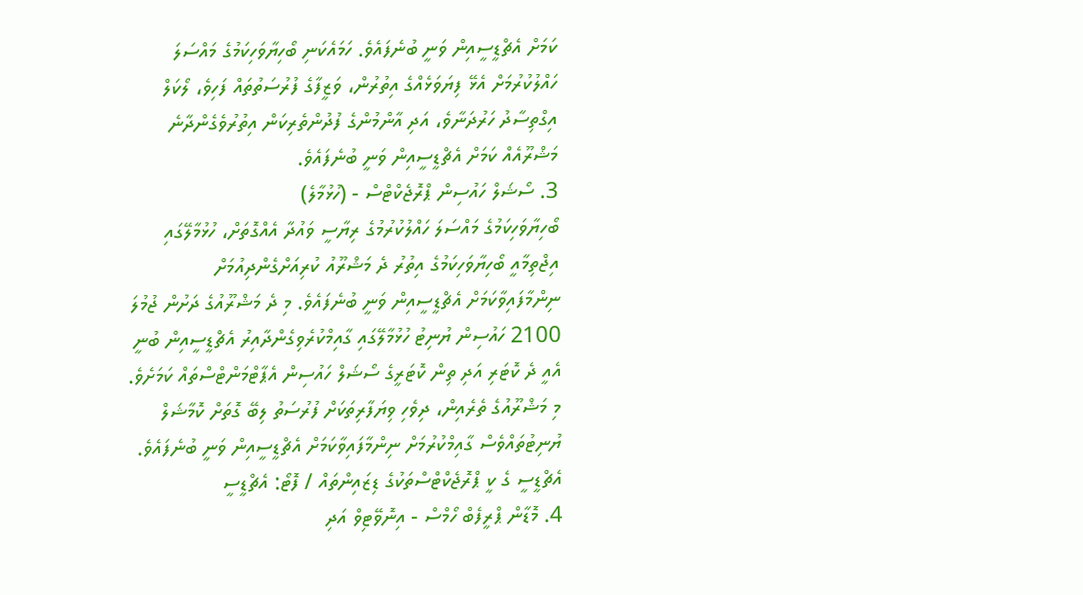ކަމަށް އެޗްޑީސީއިން ވަނީ ބުނެފައެވެ. ހަމައެކަނި ބޯހިޔާވަހިކަމުގެ މައްސަލަ ހައްލުކުރުމަށް އެޅޭ ފިޔަވަޅެއްގެ އިތުރުން، ވަޒީފާގެ ފުރުސަތުތައް ފަހިވެ، ލޯކަލް އިގްތިސާދު ހަރުދަނާވެ، އަދި އާންމުންގެ ފުދުންތެރިކަން އިތުރުވެގެންދާނެ މަޝްރޫއެއް ކަމަށް އެޗްޑީސީއިން ވަނީ ބުނެފައެވެ.
3. ސޯޝަލް ހައުސިން ޕްރޮޖެކްޓްސް - (ހުޅުމާލެ)
ބޯހިޔާވަހިކަމުގެ މައްސަލަ ހައްލުކުރުމުގެ ރިޔާސީ ވައުދާ އެއްގޮތަށް، ހުޅުމާލޭގައި އިޖްތިމާއީ ބޯހިޔާވަހިކަމުގެ އިތުރު ދެ މަޝްރޫއު ކުރިއަށްގެންދިއުމަށް ނިންމާފައިވާކަމަށް އެޗްޑީސީއިން ވަނީ ބުނެފައެވެ. މި ދެ މަޝްރޫއުގެ ދަށުން ޖުމުލަ 2100 ހައުސިން ޔުނިޓު ހުޅުމާލޭގައި ގާއިމްކުރެވިގެންދާއިރު އެޗްޑީސީއިން ބުނީ އެއީ ދެ ކޮޓަރި އަދި ތިން ކޮޓަރީގެ ސޯޝަލް ހައުސިން އެޕާޓްމަންޓްސްތައް ކަމަށެވެ. މި މަޝްރޫއުގެ ތެރެއިން، ދިވެހި ވިޔަފާރިތަކަށް ފުރުސަތު ލިބޭ ގޮތަށް ކޮމާޝަލް ޔުނިޓުތައްވެސް ގާއިމްކުރުމަށް ނިންމާފައިވާކަމަށް އެޗްޑީސީއިން ވަނީ ބުނެފައެވެ.
އެޗްޑީސީ ގެ ކީ ޕްރޮޖެކްޓްސްތަކުގެ ޑިޒައިންތައް / ފޮޓޯ: އެޗްޑީސީ
4. މޮޑާން ޕްރީފެބް ހޯމްސް - އިނޮވޭޓިވް އަދި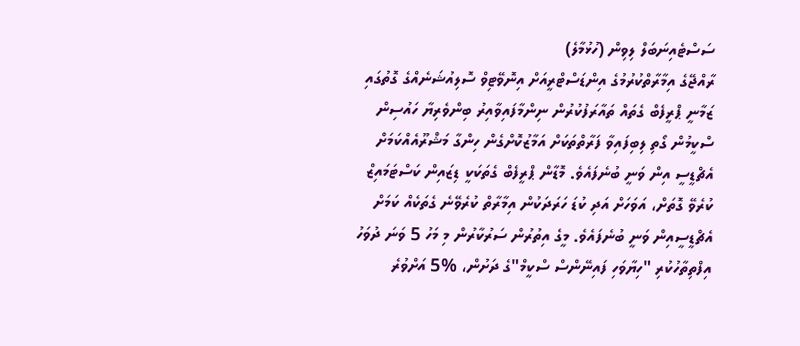ސަސްޓެއިނަބަލް ލިވިން (ހުޅުމާލެ)
ރާއްޖޭގެ އިމާރާތްކުރުމުގެ އިންޑަސްޓްރީއަށް އިނޮވޭޓިވް ސޮލިއުޝަނެއްގެ ގޮތުގައި ޒަމާނީ ޕްރީފެބް ގެތައް ތައާރަފުކުރުން ނިންމާފައިވާއިރު ބިންވެރިޔާ ހައުސިން ސްކީމުން ގޯތި ލިބިފައިވާ ފަރާތްތަކަށް އަމާޒުކޮށްގެން ހިންގާ މަޝްރޫއެއްކަމަށް އެޗްޑީސީ އިން ވަނީ ބުނެފައެވެ. މޮޑާން ޕްރީފެބް ގެތަކަކީ ޑިޒައިން ކަސްޓަމައިޒް ކުރެވޭ ގޮތަށް، އަވަހަށް އަދި ކުޑަ ހަރަދަކުން އިމާރާތް ކުރެވޭނެ ގެތަކެއް ކަމަށް އެޗްޑީސީއިން ވަނީ ބުނެފައެވެ. މީގެ އިތުރުން ސަރުކާރުން މި މަހު 5 ވަނަ ދުވަހު އިފްތިތާހުކުރި "ހިޔާވަހި ފައިނޭންސް ސްކީމް"ގެ ދަށުން، %5 އަށްވުރެ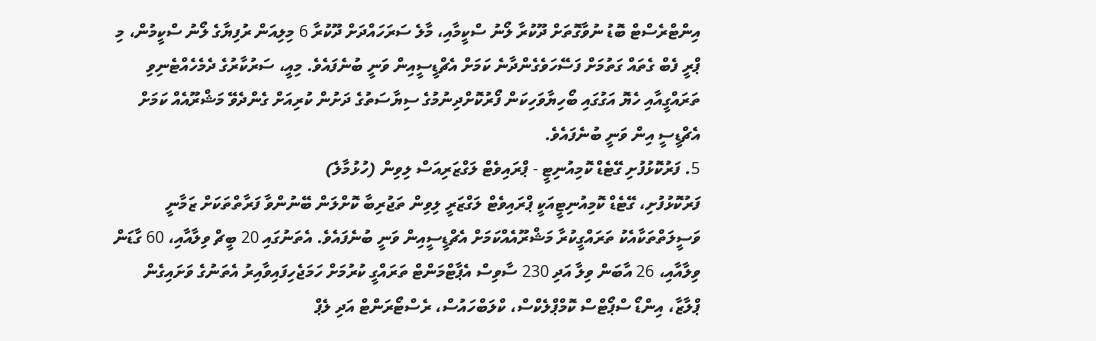އިންޓްރެސްޓް ބޮޑު ނުވާގޮތަށް ދޫކުރާ ލޯނު ސްކީމާއި، މާލެ ސަރަހައްދަށް ދޫކުރާ 6 މިލިއަން ރުފިޔާގެ ލޯނު ސްކީމުން، މި ޕްރީ ފެބް ގެތައް ގަތުމަށް ފަސޭހަވެގެންދާނެ ކަމަށް އެޗްޑީސީއިން ވަނީ ބުނެފައެވެ. މިއީ، ސަރުކާރުގެ ދެމެހެއްޓެނިވި ތަރައްގީއާއި ހެޔޮ އަގުގައި ބޯހިޔާވަހިކަން ފޯރުކޮށްދިނުމުގެ ސިޔާސަތުގެ ދަށުން ކުރިއަށް ގެންދެވޭ މަޝްރޫއެއް ކަމަށް އެޗްޑީސީ އިން ވަނީ ބުނެފައެވެ.
5. ފަރުކޮޅުފުށި ގޭޓެޑް ކޮމިއުނިޓީ - ޕްރައިވެޓް ލަގްޒަރިއަސް ލިވިން (ހުޅުމާލެ)
ފަރުކޮޅުފުށި، ގޭޓެޑް ކޮމިއުނިޓީއަކީ ޕްރައިވެޓް ލަގްޒަރީ ލިވިން ތަޖުރިބާ ކޮށްލަން ބޭނުންވާ ފަރާތްތަކަށް ޒަމާނީ ވަސީލަތްތަކާއެކު ތަރައްގީކުރާ މަޝްރޫއެއްކަމަށް އެޗްޑީސީއިން ވަނީ ބުނެފައެވެ. އެތަނުގައި 20 ބީޗް ވިލާއާއި، 60 ގާޑަން ވިލާއާއި، 26 އާބަން ވިލާ އަދި 230 ސާވިސް އެޕާޓްމަންޓް ތަރައްގީ ކުރުމަށް ހަމަޖެހިފައިވާއިރު އެތަނުގެ ވަށައިގެން ޕްލާޒާ، އިންޑޯ ސްޕޯޓްސް ކޮމްޕްލެކްސް، ކްލަބްހައުސް، ރެސްޓޯރަންޓް އަދި ލެޕް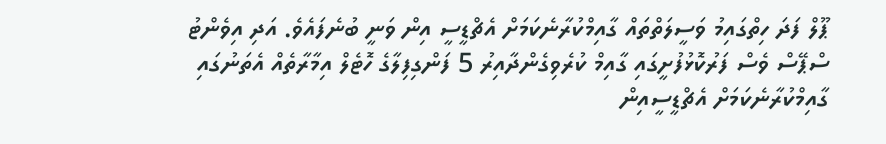ޕޫލް ފަދަ ހިތްގައިމު ވަސީލަތްތައް ގާއިމްކުރާނެކަމަށް އެޗްޑީސީ އިން ވަނީ ބުނެފައެވެ. އަދި އިވެންޓު ސްޕޭސް ވެސް ފަރުކޮޅުފުށީގައި ގާއިމް ކުރެވިގެންދާއިރު 5 ފަންގިފިލާގެ ހޮޓެލް އިމާރާތެއް އެތަނުގައި ގާއިމްކުރާނެކަމަށް އެޗްޑީސީއިން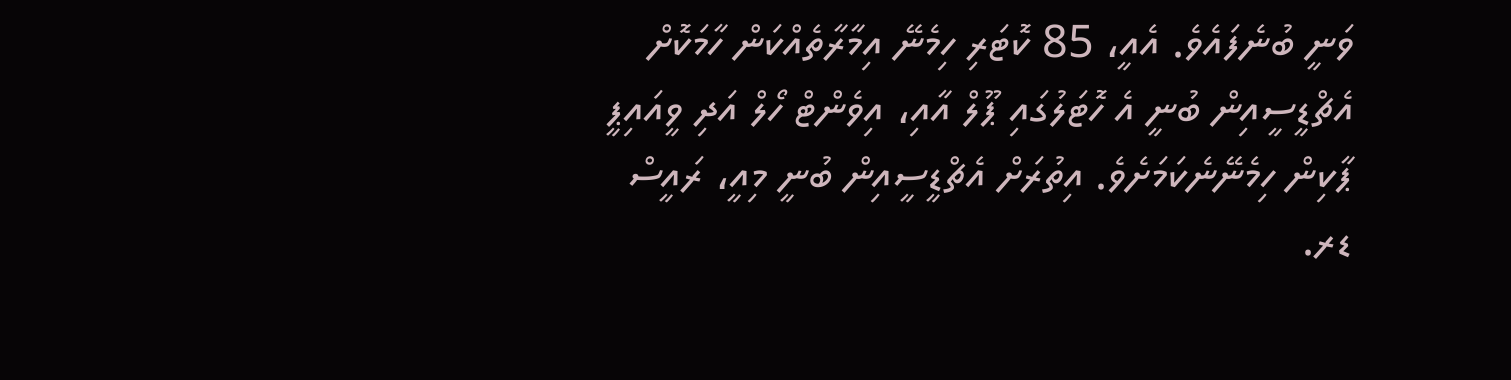ވަނީ ބުނެފައެވެ. އެއީ، 85 ކޮޓަރި ހިމެނޭ އިމާރާތެއްކަން ހާމަކޮށް އެޗްޑީސީއިން ބުނީ އެ ހޮޓަލުގައި ޕޫލް އާއި، އިވެންޓް ހޯލް އަދި ވީއައިޕީ ޕާކިން ހިމެނޭނެކަމަށެވެ. އިތުރަށް އެޗްޑީސީއިން ބުނީ މިއީ، ރައީސް ޑރ.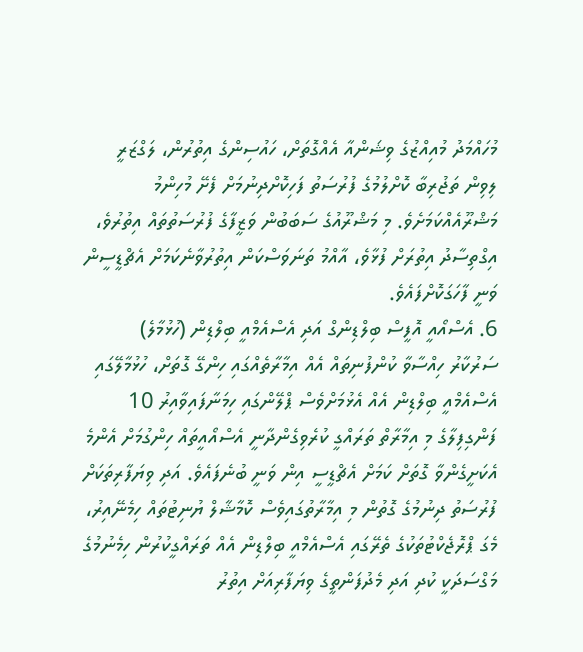މުހައްމަދު މުއިއްޒުގެ ވިޝަންއާ އެއްގޮތަށް، ހައުސިންގެ އިތުރުން، ލަގްޒަރީ ލިވިން ތަޖުރިބާ ކޮށްލުމުގެ ފުރުސަތު ފަހިކޮށްދިނުމަށް ފެށޭ މުހިންމު މަޝްރޫއެއްކަމަށެވެ. މި މަޝްރޫއުގެ ސަބަބުން ވަޒީފާގެ ފުރުސަތުތައް އިތުރުވެ، އިގްތިސާދު އިތުރަށް ފުޅާވެ، އާއްމު ތަނަވަސްކަން އިތުރުވާނެކަމަށް އެޗްޑީސީން ވަނީ ފާހަގަކޮށްފައެވެ.
6. އެސްއޯއީ އޮފީސް ބިލްޑިންގް އަދި އެސްއެމްއީ ބިލްޑިން (ހުޅުމާލެ)
ސަރުކާރު ހިއްސާވާ ކުންފުނިތައް އެއް އިމާރާތެއްގައި ހިންގޭ ގޮތަށް، ހުޅުމާލޭގައި އެސްއެމްއީ ބިލްޑިން އެއް އެޅުމަށްވެސް ޕްލޭންގައި ހިމަނާފައިވާއިރު 10 ފަންގިފިލާގެ މި އިމާރާތް ތަރައްގީ ކުރެވިގެންދާނީ އެސްއޯއީތައް ހިންގުމަށް އެންމެ އެކަށީގެންވާ ގޮތަށް ކަމަށް އެޗްޑީސީ އިން ވަނީ ބުނެފައެވެ. އަދި ވިޔަފާރިތަކަށް ފުރުސަތު ދިނުމުގެ ގޮތުން މި އިމާރާތުގައިވެސް ކޮމާޝާލް ޔުނިޓުތައް ހިމެނޭއިރު، މެގަ ޕްރޮޖެކްޓުތަކުގެ ތެރޭގައި އެސްއެމްއީ ބިލްޑިން އެއް ތަރައްގީކުރުން ހިމެނުމުގެ މަގްސަދަކީ ކުދި އަދި މެދުފަންތީގެ ވިޔަފާރިއަށް އިތުރު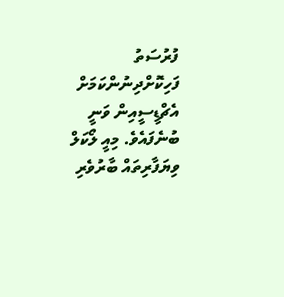ފުރުސަތު ފަހިކޮށްދިނުންކަމަށް އެޗްޑީސީއިން ވަނީ ބުނެފައެވެ. މިއީ ލޯކަލް ވިޔަފާރިތައް ބާރުވެރި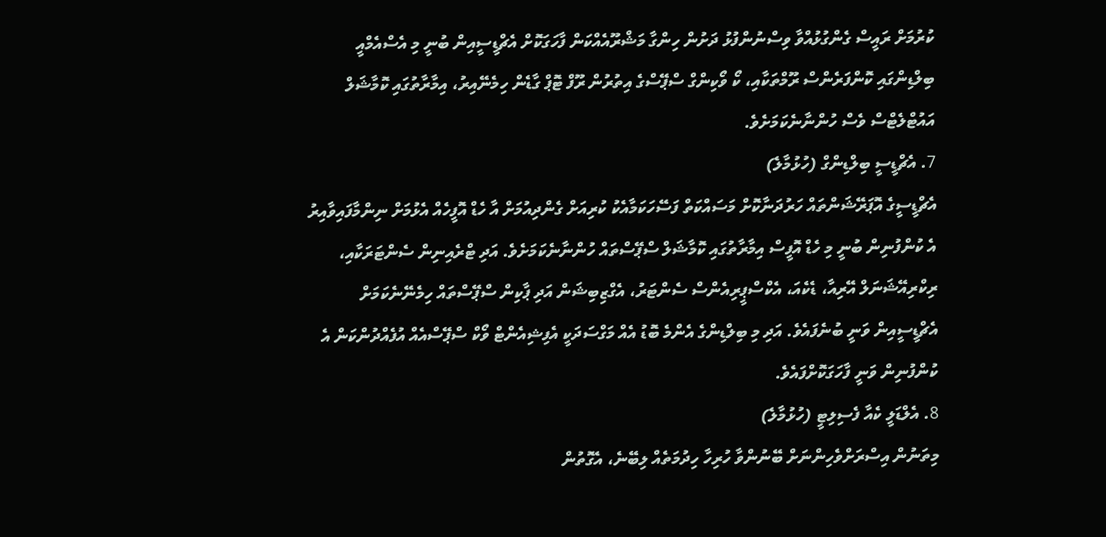ކުރުމަށް ރައީސް ގެންގުޅުއްވާ ވިސްނުންފުޅު ދަށުން ހިންގާ މަޝްރޫއެއްކަން ފާހަގަކޮށް އެޗްޑީސީއިން ބުނީ މި އެސްއެމްއީ ބިލްޑިންގައި ކޮންފަރެންސް ރޫމްތަކާއި، ކޯ ވޯކިންގް ސްޕޭސްގެ އިތުރުން ރޫފް ޓޮޕް ގާޑެން ހިމެނޭއިރު، އިމާރާތުގައި ކޮމާޝަލް އައުޓްލެޓްސް ވެސް ހުންނާނެކަމަށެވެ.
7. އެޗްޑީސީ ބިލްޑިންގް (ހުޅުމާލެ)
އެޗްޑީސީގެ އޮޕަރޭޝަންތައް ހަރުދަނާކޮށް މަސައްކަތް ފަސޭހަކަމާއެކު ކުރިއަށް ގެންދިއުމަށް އާ ހެޑް އޮފީހެއް އެޅުމަށް ނިންމާފައިވާއިރު އެ ކުންފުނިން ބުނީ މި ހެޑް އޮފީސް އިމާރާތުގައި ކޮމާޝަލް ސްޕޭސްތައް ހުންނާނެކަމަށެވެ. އަދި ޓްރެއިނިން ސެންޓަރަކާއި، ރިކްރިއޭޝަނަލް އޭރިއާ، ޑެކެއަ، އެކްސްޕީރިއެންސް ސެންޓަރު، އެގްޒިބިޝަން އަދި ޕާކިން ސްޕޭސްތައް ހިމެނޭނެކަމަށް އެޗްޑީސީއިން ވަނީ ބުނެފައެވެ. އަދި މި ބިލްޑިންގެ އެންމެ ބޮޑު އެއް މަގްސަދަކީ އެފިޝިއެންޓް ވޯކް ސްޕޭސްއެއް އުފެއްދުންކަން އެ ކުންފުނިން ވަނީ ފާހަގަކޮށްފައެވެ.
8. އެލްޑަލީ ކެއާ ފެސިލިޓީ (ހުޅުމާލެ)
މިތަނުން އިސްރަށްވެހިންނަށް ބޭނުންވާ ހުރިހާ ހިދުމަތެއް ލިބޭނެ، އެގޮތުން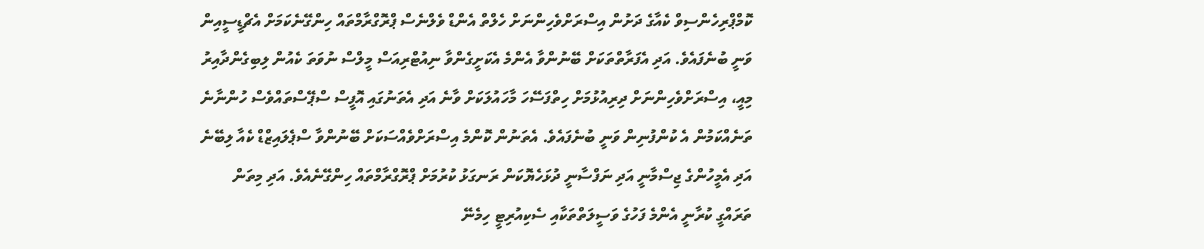ކޮމްޕްރިހެންސިވް ކެއާގެ ދަށުން އިސްރަށްވެހިންނަށް ހެލްތް އެންޑް ވެލްނެސް ޕްރޮގްރާމްތައް ހިންގޭނެކަމަށް އެޗްޑީސީއިން ވަނީ ބުނެފައެވެ. އަދި އެފަރާތްތަކަށް ބޭނުންވާ އެންމެ އެކަށީގެންވާ ނިއުޓްރިއަސް މީލްސް ނުވަތަ ކެއުން ލިބިގެންދާއިރު މިއީ، އިސްރަށްވެހިންނަށް ދިރިއުޅުމަށް ހިތްފަސޭހަ މާހައުލަކަށް ވާނެ އަދި އެތަނުގައި އޮފީސް ސްޕޭސްތައްވެސް ހުންނާނެ ތަނެއްކަމުން އެ ކުންފުނިން ވަނީ ބުނެފައެވެ. އެތަނުން ކޮންމެ އިސްރަށްވެއްސަކަށް ބޭނުންވާ ސްޕެލައިޒްޑް ކެއާ ލިބޭނެ އަދި އެމީހުންގެ ޖިސްމާނީ އަދި ނަފްސާނީ ދުޅަހެޔޮކަން ރަނގަޅު ކުރުމަށް ޕްރޮގްރާމްތައް ހިންގޭނެއެވެ. އަދި މިތަން ތަރައްގީ ކުރާނީ އެންމެ ފަހުގެ ވަސީލަތްތަކާއި ސެކިއުރިޓީ ހިމެނޭ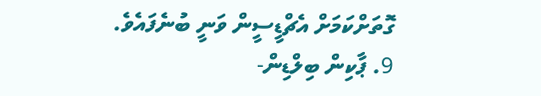ގޮތަށްކަމަށް އެޗްޑީސީން ވަނީ ބުނެފައެވެ.
9. ޕާކިން ބިލްޑިން-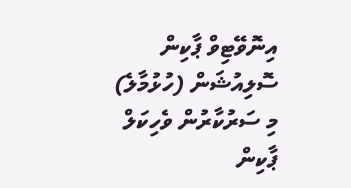އިނޮވޭޓިވް ޕާކިން ސޮލިއުޝަން (ހުޅުމާލެ)
މި ސަރުކާރުން ވެހިކަލް ޕާކިން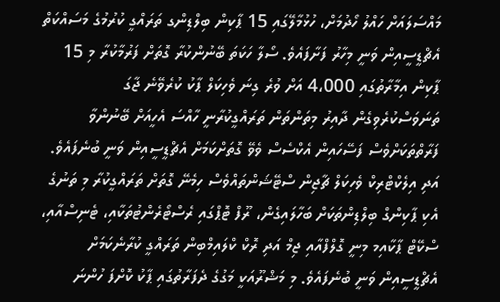މައްސަލައަށް ހައްލު ހޯދުމަށް، ހުޅުމާލޭގައި 15 ޕާކިން ބިލްޑިންގ ތަރައްގީ ކުރުމުގެ މަސައްކަތް އެޗްޑީސީއިން ވަނީ މިހާރު ފަށާފައެވެ. ސޯލާ ހަކަތަ ބޭނުންކުރާ ގޮތަށް ފަރުމާކުރާ މި 15 ޕާކިން އިމާރާތުގައި 4،000 އަށް ވުރެ ގިނަ ވެހިކަލް ޕާކު ކުރެވޭނެ ޖާގަ ތަނަވަސްކުރެވިގެން ދާއިރު މިތަންތަން ތަރައްގީކުރާނީ ހާއްސަ އެހީއަށް ބޭނުންވާ ފަރާތްތަކަށްވެސް ފަސޭހައިން އެކްސެސް ވެވޭ ގޮތަށްކަމަށް އެޗްޑީސީއިން ވަނީ ބުނެފައެވެ. އަދި އިލެކްޓްރިކް ވެހިކަލް ޗާޖިން ސްޓޭޝަންތައްވެސް ހިމެނޭ ގޮތަށް ތަރައްގީކުރާ މި ތަނުގެ އެކި ޕާކިންގް ބިލްޑިންތަކަށް ބަހާލައިގެން، ރޫފް ޓޮޕްގައި ރެސްޓޯރެންޓުތަކާއި، ޓެނިސްއާއި، ސްކޭޓް ޕާކާއިމ މިނީ ގޮލްފްއާއި ޖިމް އަދި ރޮކް ކްލައިމްބިން ތަރައްގީ ކުރާނެކަމަށް އެޗްޑީސީއިން ވަނީ ބުނެފައެވެ. މި މަޝްރޫއަކީ މަގުގެ ދެފަރާތުގައި ޕާކު ކޮށްފަ ހުންނަ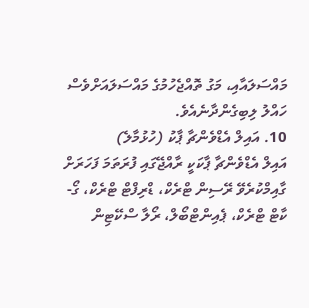މައްސަލައާއި، މަގު ތޮއްޖެހުމުގެ މައްސަލައަށްވެސް ހައްލު ލިބިގެންދާނެއެވެ.
10. އައިލް އެޑްވެންޗާ ޕާކު (ހުޅުމާލެ)
އައިލް އެޑްވެންޗާ ޕާކަކީ ރާއްޖޭގައި ފުރަތަމަ ފަހަރަށް ގާއިމްކުރެވޭ ރޭސިން ޓްރެކް، ޑްރިފްޓް ޓްރެކް، ގޯ-ކާޓް ޓްރެކް، ޕެއިންޓްބޯލް، ރޯލާ ސްކޭޓިން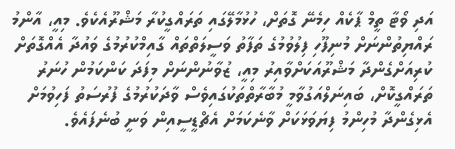އަދި ވޯޓާ ތީމް ޕާކެއް ހިމެނޭ ގޮތަށް، ހުޅުމާލޭގައި ތަރައްގީކުރާ މަޝްރޫއެކެވެ. މިއީ، އާންމު ރައްޔިތުންނަށް މުނިފޫހި ފިލުވުމުގެ ތަފާތު ވަސީލަތްތައް ގާއިމްކުރުމުގެ ވައުދާ އެއްގޮތަށް ކުރިއަށްގެންދާ މަޝްރޫއަކަށްވާއިރު މިއީ، ޒުވާނުންނަށް މިފަދަ ކަންކަމުން ހުނަރު ތަރައްގީކޮށް، ބައިނަލްއަގުވާމީ މުބާރާތްތަކުގައިވެސް ވާދަކުރުމުގެ ފުރުސަތު ފަހިވުމަށް އެޅިގެންދާ މުހިންމު ފިޔަވަޅަކަށް ވާނެކަމަށް އެޗްޑީސީއިން ވަނީ ބުނެފައެވެ.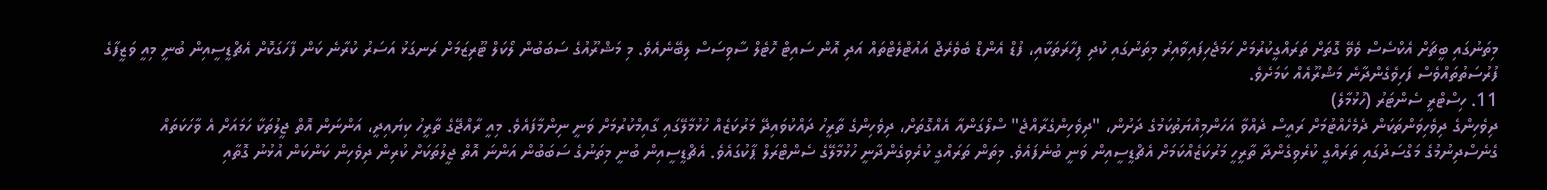މިތަނުގައި ބީޗަށް އެކްސެސް ވެވޭ ގޮތަށް ތަރައްގީކުރުމަށް ހަމަޖެހިފައިވާއިރު މިތަނުގައި ކުދި ފިހާރަތަކާއި، ފުޑް އެންޑް ބެވެރެޖް އައުޓްލެޓްތައް އަދި އޮން ސައިޓް ހޮޓެލް ސާވިސަސް ލިބޭނެއެވެ. މި މަޝްރޫއުގެ ސަބަބުން ލޯކަލް ޓޫރިޒަމަށް ރަނގަޅު އަސަރު ކުރާނެ ކަން ފާހަގަކޮށް އެޗްޑީސީއިން ބުނީ މިއީ ވަޒީފާގެ ފުރުސަތުތައްވެސް ފަހިވެގެންދާނެ މަޝްރޫއެއް ކަމަށެވެ.
11. ހިސްޓްރީ ސެންޓަރު (ހުޅުމާލެ)
ދިވެހިންގެ ދިވެހިވަންތަކަން ދެމެހެއްޓުމަށް ރައީސް ދެއްވާ އަހަންމިއްޔަތުކަމުގެ ދަށުން، "ދިވެހިންގެރާއްޖެ" ސްލޯގަންއާ އެއްގޮތަށް، ދިވެހިންގެ ތާރީހު ދައްކުވައިދޭ މަރުކަޒެއް ހުޅުމާލޭގައި ގާއިމްކުރުމަށް ވަނީ ނިންމާފައެވެ. މިއީ ރާއްޖޭގެ ތާރީހު ކިޔައިދީ، އަންނަން އޮތް ޖީލުތަކާ ހަމައަށް އެ ވާހަކަތައް ގެނެސްދިނުމުގެ މަގްސަދުގައި ތަރައްގީ ކުރެވިގެންދާ ތާރީހީ މަރުކަޒެއްކަމަށް އެޗްޑީސީއިން ވަނީ ބުނެފައެވެ. މިތަން ތަރައްގީ ކުރެވިގެންދާނީ ހުޅުމާލޭގެ ސެންޓްރަލް ޕާކުގައެވެ. އެޗްޑީސީއިން ބުނީ މިތަނުގެ ސަބަބުން އަންނަ އޮތް ޖީލުތަކަށް ކުރިން ދިވެހިން ކަންކަން އުޅުނު ގޮތާއި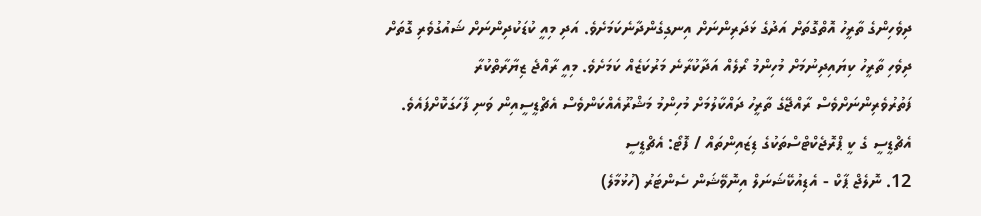ދިވެހިންގެ ތާރީހު އޮތްގޮތަށް އަދުގެ ޅަދަރިންނަށް އިނގިގެންދާނެކަމަށެވެ. އަދި މިއީ ކުޑަކުދިންނަށް ޝައުގުވެރި ގޮތަށް ދިވެހި ތާރީހު ކިޔައިދިނުމަށް މުހިންމު ރޯލެއް އަދާކުރާނެ މަރުކަޒެއް ކަމަށެވެ. މިއީ ރާއްޖެ ޒިޔާރާތްކުރާ ފަތުރުވެރިންނަށްވެސް ރާއްޖޭގެ ތާރީހު ދައްކާލުމަށް މުހިންމު މަޝްރޫއެއްކަންވެސް އެޗްޑީސީއިން ވަނި ފާހަގަކޮށްފައެވެ.
އެޗްޑީސީ ގެ ކީ ޕްރޮޖެކްޓްސްތަކުގެ ޑިޒައިންތައް / ފޮޓޯ: އެޗްޑީސީ
12. ނޮލެޖް ޕާކް - އެޑިއުކޭޝަނަލް އިނޮވޭޝަން ސެންޓަރު (ހުޅުމާލެ)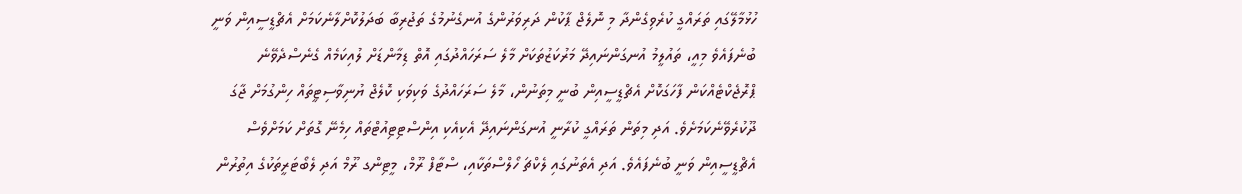ހުޅުމާލޭގައި ތަރައްގީ ކުރެވިގެންދާ މި ނޮލެޖް ޕާކުން ދަރިވަރުންގެ އުނގެނުމުގެ ތަޖުރިބާ ބަދަލުކޮށްލާނެކަމަށް އެޗްޑީސީއިން ވަނީ ބުނެފައެވެ މިއީ، ތައުލީމު އުނގަންނައިދޭ މަރުކަޒުތަކަށް މާލެ ސަރަހައްދުގައި އޮތް ޑިމާންޑަށް ލުއިކަމެއް ގެނެސްދެވޭނެ ޕްރޮޖެކްޓެއްކަން ފާހަގަކޮށް އެޗްޑީސީއިން ބުނީ މިތަނުން، މާލެ ސަރަހައްދުގެ ވަކިވަކި ކޮލެޖް ޔުނިވާސިޓީތައް ހިންގުމަށް ޖާގަ ދޫކުރެވޭނެކަމަށެވެ. އަދި މިތަން ތަރައްގީ ކުރާނީ އުނގަންނައިދޭ އެކިއެކި އިންސްޓިޓިއުޓްތައް ހިމެނޭ ގޮތަށް ކަމަށްވެސް އެޗްޑީސީއިން ވަނީ ބުނެފައެވެ. އަދި އެތަނުގައި ލެކްޗަ ހޯލްސްތަކާއި، ސްޓާފް ރޫމް، މީޓިންގ ރޫމް އަދި ލެބޯޓަރީތަކުގެ އިތުރުން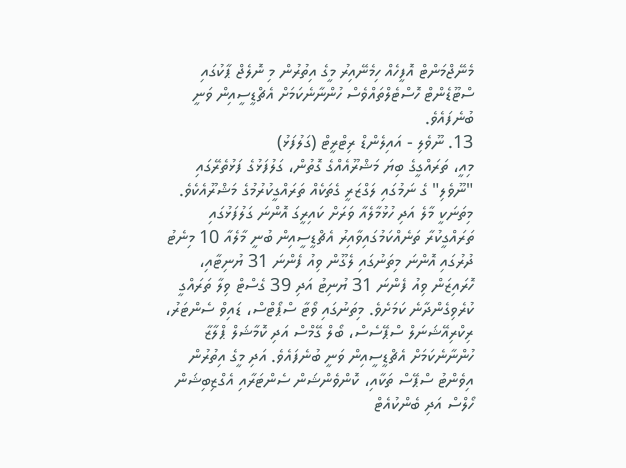މެނޭޖްމަންޓް އޮފީހެއް ހިމެނޭއިރު މީގެ އިތުރުން މި ނޮލެޖް ޕާކުގައި ސްޓޫޑެންޓް ހޮސްޓެލްތައްވެސް ހުންނާނެކަމަށް އެޗްޑީސީއިން ވަނީ ބުނެފައެވެ.
13. ނޫވެލި - އައިލެންޑް ރިޓްރީޓް (ގަލުފަޅު)
މިއީ، ތަރައްގީގެ ބިޔަ މަޝްރޫއެއްގެ ގޮތުން، ގަލުފަޅުގެ ފަޅުތެރޭގައި "ނޫވެލި" ގެ ނަމުގައި ލަގްޒަރީ ގެތަކެއް ތަރައްގީކުރުމުގެ މަޝްރޫއެކެވެ. މިތަނަކީ މާލެ އަދި ހުޅުމާލެއާ ވަރަށް ކައިރީގަ އޮންނަ ގަލުފަޅުގައި ތަރައްގީކުރާ ތަނެއްކަމުގައިވާއިރު އެޗްޑީސީއިން ބުނީ މާލެއާ 10 މިނެޓު ދުރުގައި އޮންނަ މިތަނުގައި ލެގޫން ވިއު ފެންނަ 31 ޔުނިޓާއި، ހޮރައިޒަން ވިއު ފެންނަ 31 ޔުނިޓު އަދި 39 ގެސްޓް ވިލާ ތަރައްގީ ކުރެވިގެންދާނެ ކަމަށެވެ. މިތަނުގައި ވޯޓާ ސްޕޯޓްސް، ޑައިވް ސެންޓަރު، ރިކްރިއޭޝަނަލް ސްޕޭސެސް، ބޯލް ގޭމްސް އަދި ކޮމާޝަލް ޕްލާޒާ ހުންނާނެކަމަށް އެޗްޑީސީއިން ވަނީ ބުނެފައެވެ. އަދި މީގެ އިތުރުން އިވެންޓު ސްޕޭސް ތަކާއި، ކޮންވެންޝަން ސެންޓަރާއި އެގްޒިބިޝަން ހޯލްސް އަދި ބެންކުއެޓް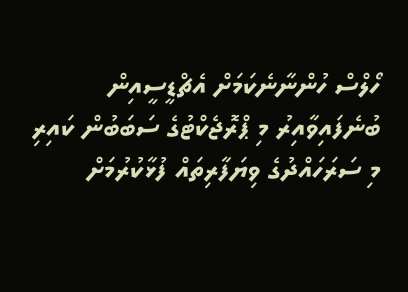ހޯލްސް ހުންނާނެކަމަށް އެޗްޑީސީއިން ބުނެފައިވާއިރު މި ޕްރޮޖެކްޓުގެ ސަބަބުން ކައިރި މި ސަރަހައްދުގެ ވިޔަފާރިތައް ފުޅާކުރުމަށް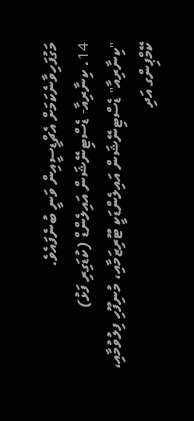މަގުފަހިވާނެކަމަށް އެޗްޑީސީއިން ވަނީ ބުނެފައެވެ.
14. ކިނާރިއާ- ޑެސްޓިނޭޝަން އައިލެންޑް (ކުޑަގިރި ފަޅު)
"ކިނާރިއާ" ޑެސްޓިނޭޝަން އައިލެންޑަކީ ޓޫރިޒަމާއި، މުނިފޫހި ފިލުވުމާއި، ކޭމްޕިންގ އަދި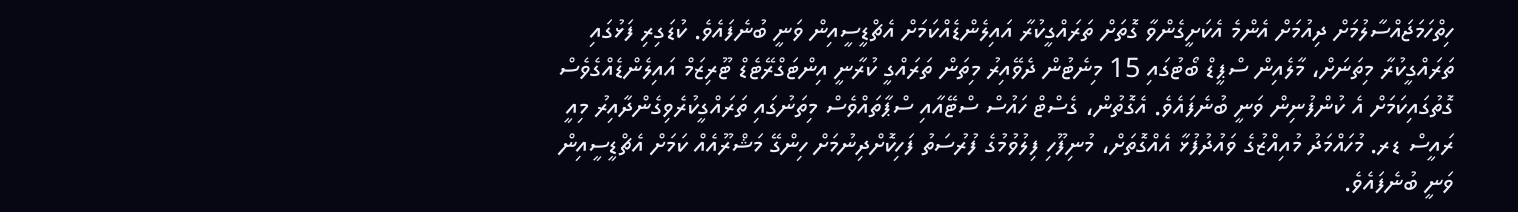ހިތްހަމަޖައްސާލުމަށް ދިއުމަށް އެންމެ އެކަށީގެންވާ ގޮތަށް ތަރައްގީކުރާ އައިލެންޑެއްކަމަށް އެޗްޑީސީއިން ވަނީ ބުނެފައެވެ. ކުޑަގިރި ފަޅުގައި ތަރައްގީކުރާ މިތަނަށް، މާލެއިން ސްޕީޑް ބޯޓުގައި 15 މިނެޓުން ދެވޭއިރު މިތަން ތަރައްގީ ކުރާނީ އިންޓަގްރޭޓެޑް ޓޫރިޒަމް އައިލެންޑެއްގެވެސް ގޮތުގައިކަމަށް އެ ކުންފުނިން ވަނީ ބުނެފައެވެ. އެގޮތުން، ގެސްޓް ހައުސް ސްޓޭއާއި ސްޕާތައްވެސް މިތަނުގައި ތަރައްގީކުރެވިގެންދާއިރު މިއީ ރައީސް ޑރ. މުހައްމަދު މުއިއްޒުގެ ވައުދުފުޅާ އެއްގޮތަށް، މުނިފޫހި ފިލުވުމުގެ ފުރުސަތު ފަހިކޮށްދިނުމަށް ހިންގޭ މަޝްރޫއެއް ކަމަށް އެޗްޑީސީއިން ވަނީ ބުނެފައެވެ.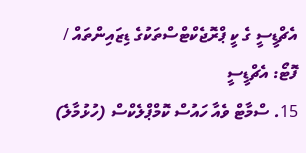އެޗްޑީސީ ގެ ކީ ޕްރޮޖެކްޓްސްތަކުގެ ޑިޒައިންތައް / ފޮޓޯ: އެޗްޑީސީ
15. ސްމާޓް ވެއާ ހައުސް ކޮމްޕްލެކްސް (ހުޅުމާލެ)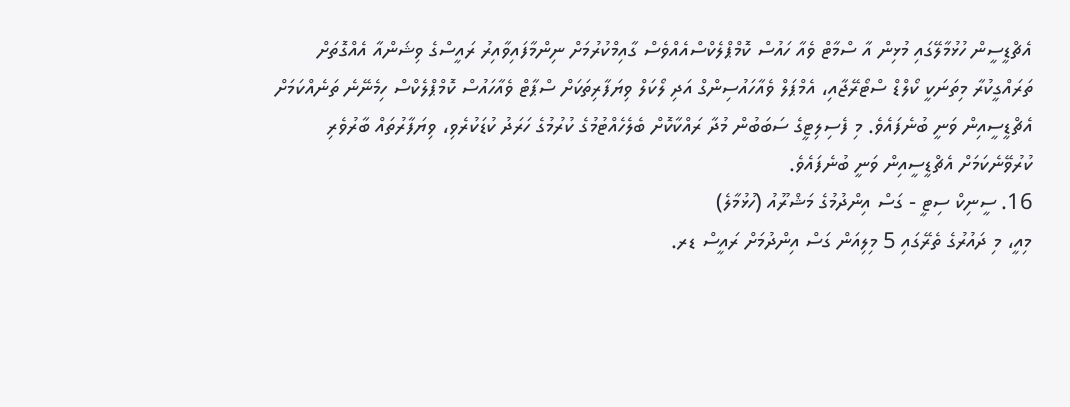އެޗްޑީސީން ހުޅުމާލޭގައި މުޅިން އާ ސްމާޓް ވެއާ ހައުސް ކޮމްޕްލެކްސްއެއްވެސް ގާއިމްކުރުމަށް ނިންމާފައިވާއިރު ރައީސްގެ ވިޝަންއާ އެއްގޮތަށް ތަރައްގީކުރާ މިތަނަކީ ކޯލްޑް ސްޓޯރޭޖާއި، އެމްޕަލް ވެއާހައުސިންގް އަދި ލޯކަލް ވިޔަފާރިތަކަށް ސްޕާޓް ވެއާހައުސް ކޮމްޕްލެކްސް ހިމެނޭނެ ތަނެއްކަމަށް އެޗްޑީސީއިން ވަނީ ބުނެފައެވެ. މި ފެސިލިޓީގެ ސަބަބުން މުދާ ރައްކާކޮށް ބެލެހެއްޓުމުގެ ކުރުމުގެ ހަރަދު ކުޑަކުރެވި، ވިޔަފާރުތައް ބާރުވެރި ކުރުވޭނެކަމަށް އެޗްޑީސީއިން ވަނީ ބުނެފައެވެ.
16. ސީނިކް ސިޓީ - ގަސް އިންދުމުގެ މަޝްރޫއު (ހުޅުމާލެ)
މިއީ، މި ދައުރުގެ ތެރޭގައި 5 މިލިއަން ގަސް އިންދުމަށް ރައީސް ޑރ.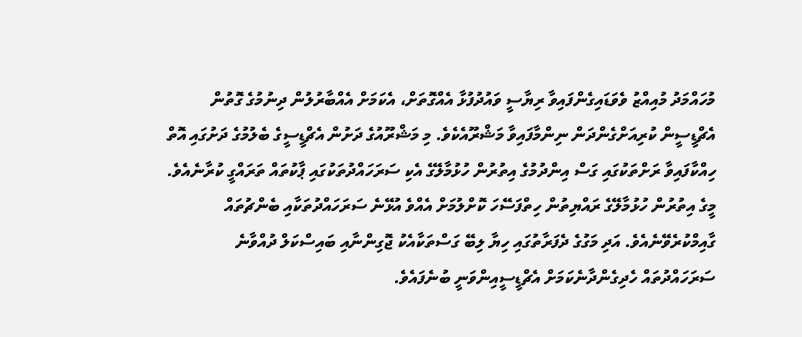މުހައްމަދު މުއިއްޒު ވެވަޑައިގެންފައިވާ ރިޔާސީ ވައުދުފުޅާ އެއްގޮތަށް، އެކަމަށް އެއްބާރުލުން ދިނުމުގެ ގޮތުން އެޗްޑީސީން ކުރިއަށްގެންދަން ނިންމާފައިވާ މަޝްރޫއެކެވެ. މި މަޝްރޫއުގެ ދަށުން އެޗްޑީސީގެ ބެލުމުގެ ދަށުގައި އޮތް ހިއްކާފައިވާ ރަށްތަކުގައި ގަސް އިންދުމުގެ އިތުރުން ހުޅުމާލޭގެ އެކި ސަރަހައްދުތަކުގައި ޕާކުތައް ތަރައްގީ ކުރާނެއެވެ. މީގެ އިތުރުން ހުޅުމާލޭގެ ރައްޔިތުން ހިތްފަސޭހަ ކޮށްލުމަށް އެއްވެ އުޅޭނެ ސަރަހައްދުތަކާއި ބެންޗުތައް ގާއިމްކުރެވޭނެއެވެ. އަދި މަގުގެ ދެފަރާތުގައި ހިޔާ ލިބޭ ގަސްތަކާއެކު ޖޮގިންނާއި ބައިސްކަލް ދުއްވާނެ ސަރަހައްދުތައް ހެދިގެންދާނެކަމަށް އެޗްޑީސީއިންވަނީ ބުނެފައެވެ.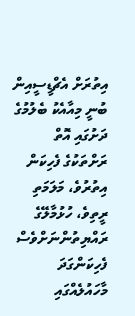އިތުރަށް އެޗްޑީސީއިން ބުނީ މިއާއެކު ބެލުމުގެ ދަށުގައި އޮތް ރަށްތަކުގެ ފެހިކަން އިތުރުވެ، މަލަމަތި ރީތިވެ، ހުޅުމާލޭގެ ރައްޔިތުންނަށްވެސް ފެހިކަންގަދަ މާހައުލެއްގައި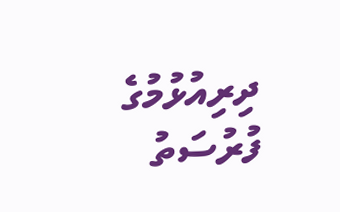ދިރިއުޅުމުގެ ފުރުސަތު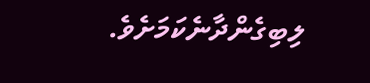ލިބިގެންދާނެކަމަށެވެ.